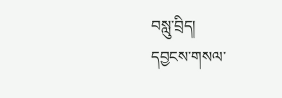བསླུ་བྲིད།
དབྱངས་གསལ་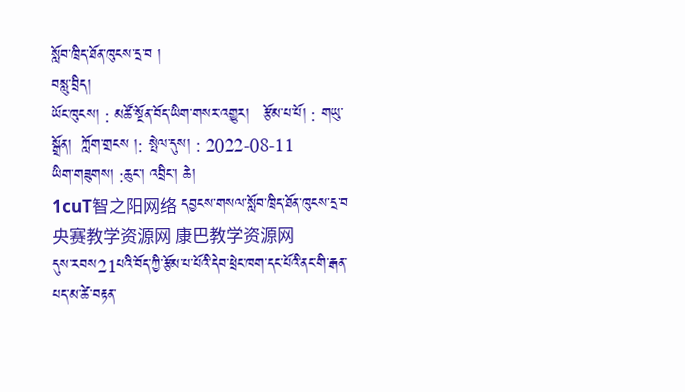སློབ་ཁྲིད་ཐོན་ཁུངས་དྲ་བ །
བསླུ་བྲིད།
ཡོང་ཁུངས། : མཚོ་སྔོན་བོད་ཡིག་གསར་འགྱུར།   རྩོམ་པ་པོ། : གཡུ་སྒྲོན།  ཀློག་གྲངས །: སྤེལ་དུས། : 2022-08-11
ཡིག་གཟུགས། :ཆུང་། འབྲིང་། ཆེ།
1cuT智之阳网络 དབྱངས་གསལ་སློབ་ཁྲིད་ཐོན་ཁུངས་དྲ་བ 央赛教学资源网 康巴教学资源网
དུས་རབས21པའི་བོད་ཀྱི་རྩོམ་པ་པོའི་དེབ་ཕྲེང་ཁག་དང་པོའི་ནང་གི་རྒན་པད་མ་ཚེ་བརྟན་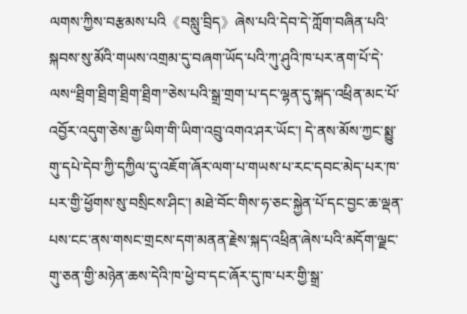ལགས་ཀྱིས་བརྩམས་པའི《བསླུ་བྲིད》ཞེས་པའི་དེབ་དེ་ཀློག་བཞིན་པའི་སྐབས་སུ་མོའི་གཡས་འགྲམ་དུ་བཞག་ཡོད་པའི་ཀུ་ཤུའི་ཁ་པར་ནག་པོ་དེ་ལས“ཐྲིག་ཐྲིག་ཐྲིག་ཐྲིག”ཅེས་པའི་སྒྲ་གྲག་པ་དང་ལྷན་དུ་སྐད་འཕྲིན་མང་པོ་འབྱོར་འདུག་ཅེས་རྒྱ་ཡིག་གི་ཡིག་འབྲུ་འགའ་ཤར་ཡོང་། དེ་ནས་མོས་ཀྱང་སྨྱུ་གུ་དཔེ་དེབ་ཀྱི་དཀྱིལ་དུ་འཇོག་ཞོར་ལག་པ་གཡས་པ་རང་དབང་མེད་པར་ཁ་པར་གྱི་ཕྱོགས་སུ་བསྲིངས་ཤིང་། མཐེ་བོང་གིས་ཧ་ཅང་སྐྱེན་པོ་དང་བྱང་ཆ་ལྡན་པས་ངང་ནས་གསང་གྲངས་དག་མནན་རྗེས་སྐད་འཕྲིན་ཞེས་པའི་མདོག་ལྗང་གུ་ཅན་གྱི་མཉེན་ཆས་དེའི་ཁ་ཕྱེ་བ་དང་ཞོར་དུ་ཁ་པར་གྱི་སྒྲ་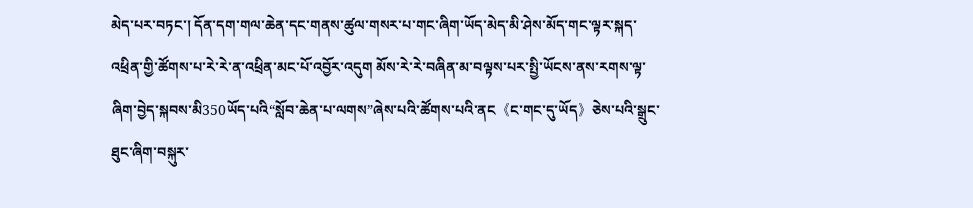མེད་པར་བཏང་། དོན་དག་གལ་ཆེན་དང་གནས་ཚུལ་གསར་པ་གང་ཞིག་ཡོད་མེད་མི་ཤེས་མོད་གང་ལྟར་སྐད་འཕྲིན་གྱི་ཚོགས་པ་རེ་རེ་ན་འཕྲིན་མང་པོ་འབྱོར་འདུག མོས་རེ་རེ་བཞིན་མ་བལྟས་པར་སྤྱི་ཡོངས་ནས་རགས་ལྟ་ཞིག་བྱེད་སྐབས་མི350ཡོད་པའི“སློབ་ཆེན་པ་ལགས”ཞེས་པའི་ཚོགས་པའི་ནང《ང་གང་དུ་ཡོད》ཅེས་པའི་སྒྲུང་ཐུང་ཞིག་བསྐུར་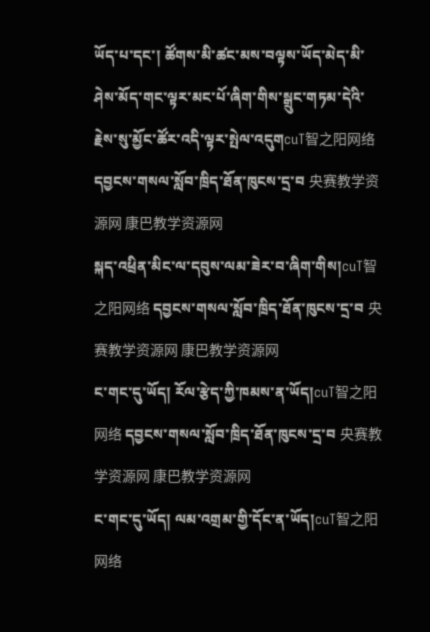ཡོད་པ་དང་། ཚོགས་མི་ཚང་མས་བལྟས་ཡོད་མེད་མི་ཤེས་མོད་གང་ལྟར་མང་པོ་ཞིག་གིས་སྒྲུང་གཏམ་དེའི་རྗེས་སུ་མྱོང་ཚོར་འདི་ལྟར་སྤེལ་འདུགcuT智之阳网络 དབྱངས་གསལ་སློབ་ཁྲིད་ཐོན་ཁུངས་དྲ་བ 央赛教学资源网 康巴教学资源网
སྐད་འཕྲིན་མིང་ལ་དབུས་ལམ་ཟེར་བ་ཞིག་གིས།cuT智之阳网络 དབྱངས་གསལ་སློབ་ཁྲིད་ཐོན་ཁུངས་དྲ་བ 央赛教学资源网 康巴教学资源网
ང་གང་དུ་ཡོད། རོལ་རྩེད་ཀྱི་ཁམས་ན་ཡོད།cuT智之阳网络 དབྱངས་གསལ་སློབ་ཁྲིད་ཐོན་ཁུངས་དྲ་བ 央赛教学资源网 康巴教学资源网
ང་གང་དུ་ཡོད། ལམ་འགྲམ་གྱི་དོང་ན་ཡོད།cuT智之阳网络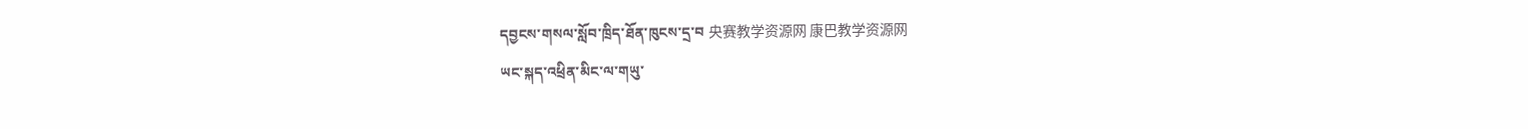དབྱངས་གསལ་སློབ་ཁྲིད་ཐོན་ཁུངས་དྲ་བ 央赛教学资源网 康巴教学资源网
ཡང་སྐད་འཕྲིན་མིང་ལ་གཡུ་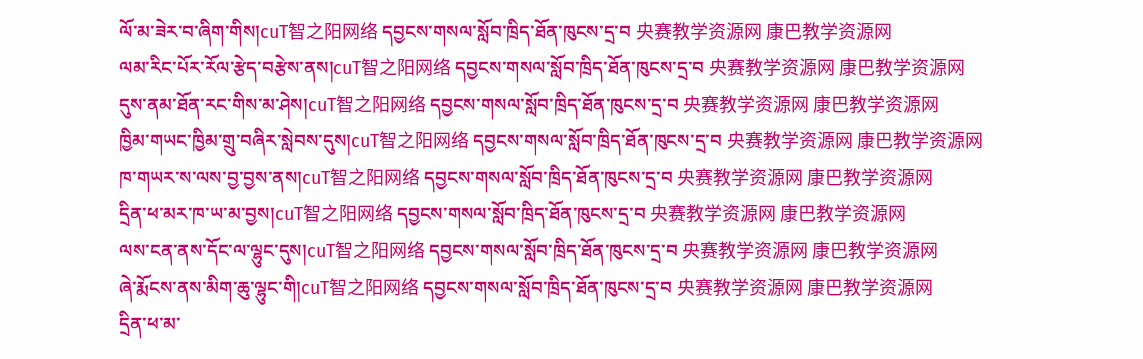ལོ་མ་ཟེར་བ་ཞིག་གིས།cuT智之阳网络 དབྱངས་གསལ་སློབ་ཁྲིད་ཐོན་ཁུངས་དྲ་བ 央赛教学资源网 康巴教学资源网
ལམ་རིང་པོར་རོལ་རྩེད་བརྩེས་ནས།cuT智之阳网络 དབྱངས་གསལ་སློབ་ཁྲིད་ཐོན་ཁུངས་དྲ་བ 央赛教学资源网 康巴教学资源网
དུས་ནམ་ཐོན་རང་གིས་མ་ཤེས།cuT智之阳网络 དབྱངས་གསལ་སློབ་ཁྲིད་ཐོན་ཁུངས་དྲ་བ 央赛教学资源网 康巴教学资源网
ཁྱིམ་གཡང་ཁྱིམ་གྲུ་བཞིར་སླེབས་དུས།cuT智之阳网络 དབྱངས་གསལ་སློབ་ཁྲིད་ཐོན་ཁུངས་དྲ་བ 央赛教学资源网 康巴教学资源网
ཁ་གཡར་ས་ལས་བྱ་བྱས་ནས།cuT智之阳网络 དབྱངས་གསལ་སློབ་ཁྲིད་ཐོན་ཁུངས་དྲ་བ 央赛教学资源网 康巴教学资源网
དྲིན་ཕ་མར་ཁ་ཡ་མ་བྱས།cuT智之阳网络 དབྱངས་གསལ་སློབ་ཁྲིད་ཐོན་ཁུངས་དྲ་བ 央赛教学资源网 康巴教学资源网
ལས་ངན་ནས་དོང་ལ་ལྷུང་དུས།cuT智之阳网络 དབྱངས་གསལ་སློབ་ཁྲིད་ཐོན་ཁུངས་དྲ་བ 央赛教学资源网 康巴教学资源网
ཞེ་རྨོངས་ནས་མིག་ཆུ་ལྷུང་གི།cuT智之阳网络 དབྱངས་གསལ་སློབ་ཁྲིད་ཐོན་ཁུངས་དྲ་བ 央赛教学资源网 康巴教学资源网
དྲིན་ཕ་མ་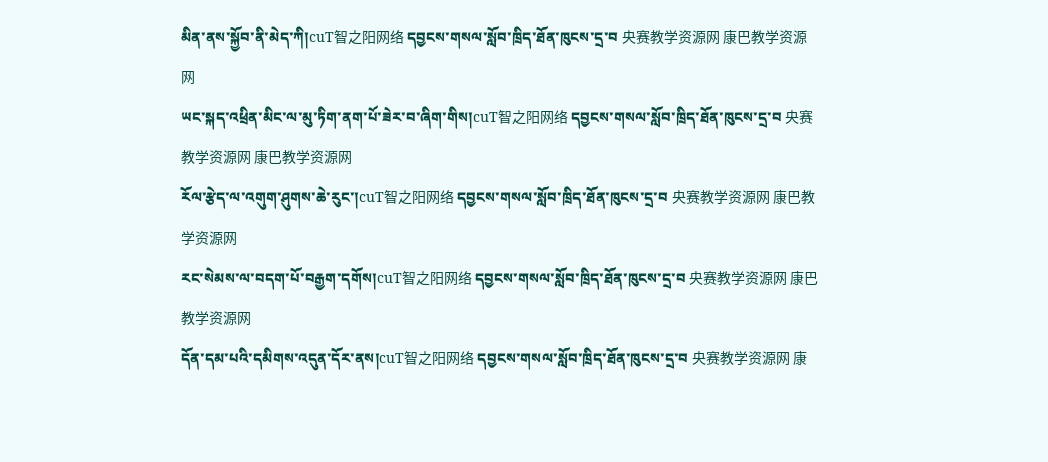མིན་ནས་སྐྱོབ་ནི་མེད་ཀི།cuT智之阳网络 དབྱངས་གསལ་སློབ་ཁྲིད་ཐོན་ཁུངས་དྲ་བ 央赛教学资源网 康巴教学资源网
ཡང་སྐད་འཕྲིན་མིང་ལ་མུ་ཏིག་ནག་པོ་ཟེར་བ་ཞིག་གིས།cuT智之阳网络 དབྱངས་གསལ་སློབ་ཁྲིད་ཐོན་ཁུངས་དྲ་བ 央赛教学资源网 康巴教学资源网
རོལ་རྩེད་ལ་འགུག་ཤུགས་ཆེ་རུང་།cuT智之阳网络 དབྱངས་གསལ་སློབ་ཁྲིད་ཐོན་ཁུངས་དྲ་བ 央赛教学资源网 康巴教学资源网
རང་སེམས་ལ་བདག་པོ་བརྒྱག་དགོས།cuT智之阳网络 དབྱངས་གསལ་སློབ་ཁྲིད་ཐོན་ཁུངས་དྲ་བ 央赛教学资源网 康巴教学资源网
དོན་དམ་པའི་དམིགས་འདུན་དོར་ནས།cuT智之阳网络 དབྱངས་གསལ་སློབ་ཁྲིད་ཐོན་ཁུངས་དྲ་བ 央赛教学资源网 康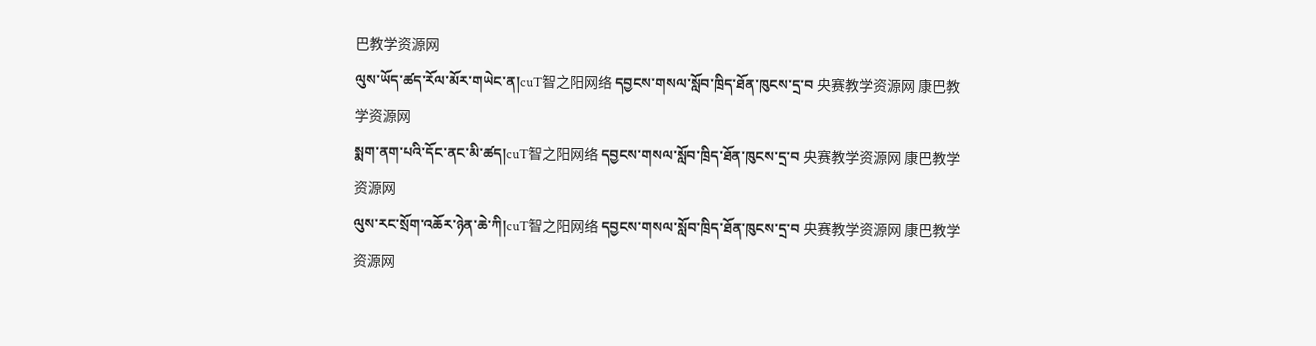巴教学资源网
ལུས་ཡོད་ཚད་རོལ་མོར་གཡེང་ན།cuT智之阳网络 དབྱངས་གསལ་སློབ་ཁྲིད་ཐོན་ཁུངས་དྲ་བ 央赛教学资源网 康巴教学资源网
སྨག་ནག་པའི་དོང་ནང་མི་ཚད།cuT智之阳网络 དབྱངས་གསལ་སློབ་ཁྲིད་ཐོན་ཁུངས་དྲ་བ 央赛教学资源网 康巴教学资源网
ལུས་རང་སྲོག་འཆོར་ཉེན་ཆེ་ཀི།cuT智之阳网络 དབྱངས་གསལ་སློབ་ཁྲིད་ཐོན་ཁུངས་དྲ་བ 央赛教学资源网 康巴教学资源网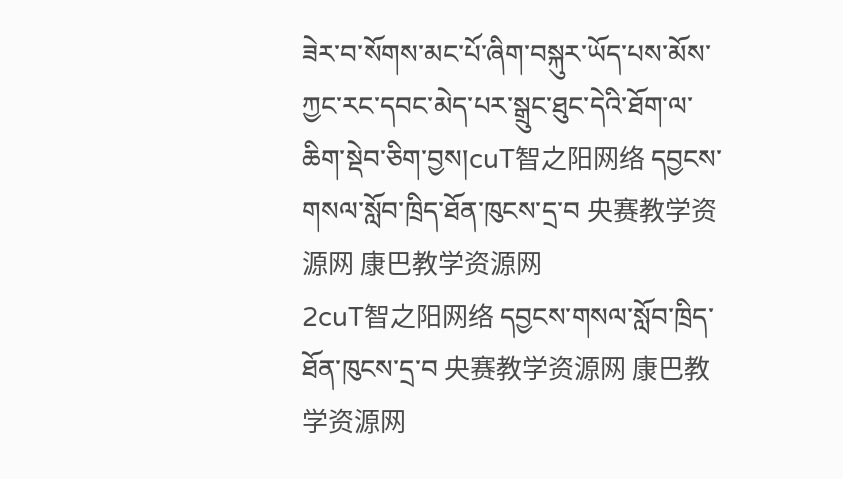ཟེར་བ་སོགས་མང་པོ་ཞིག་བསྐུར་ཡོད་པས་མོས་ཀྱང་རང་དབང་མེད་པར་སྒྲུང་ཐུང་དེའི་ཐོག་ལ་ཆིག་སྡེབ་ཅིག་བྱས།cuT智之阳网络 དབྱངས་གསལ་སློབ་ཁྲིད་ཐོན་ཁུངས་དྲ་བ 央赛教学资源网 康巴教学资源网
2cuT智之阳网络 དབྱངས་གསལ་སློབ་ཁྲིད་ཐོན་ཁུངས་དྲ་བ 央赛教学资源网 康巴教学资源网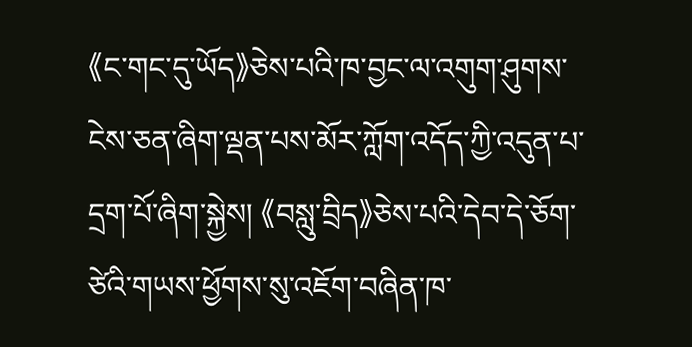《ང་གང་དུ་ཡོད》ཅེས་པའི་ཁ་བྱང་ལ་འགུག་ཤུགས་ངེས་ཅན་ཞིག་ལྡན་པས་མོར་ཀློག་འདོད་ཀྱི་འདུན་པ་དྲག་པོ་ཞིག་སྐྱེས། 《བསླུ་བྲིད》ཅེས་པའི་དེབ་དེ་ཅོག་ཙེའི་གཡས་ཕྱོགས་སུ་འཇོག་བཞིན་ཁ་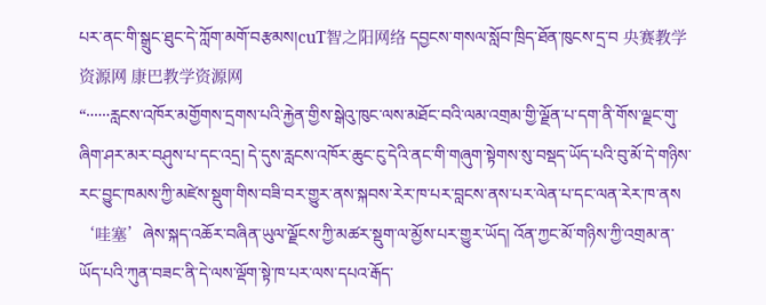པར་ནང་གི་སྒྲུང་ཐུང་དེ་ཀློག་མགོ་བརྩམས།cuT智之阳网络 དབྱངས་གསལ་སློབ་ཁྲིད་ཐོན་ཁུངས་དྲ་བ 央赛教学资源网 康巴教学资源网
“······རླངས་འཁོར་མགྱོགས་དྲགས་པའི་རྐྱེན་གྱིས་སྒེའུ་ཁུང་ལས་མཐོང་བའི་ལམ་འགྲམ་གྱི་ལྗོན་པ་དག་ནི་གོས་ལྗང་གུ་ཞིག་ཤར་མར་བཤུས་པ་དང་འདྲ། དེ་དུས་རླངས་འཁོར་ཆུང་ངུ་དེའི་ནང་གི་གཞུག་སྟེགས་སུ་བསྡད་ཡོད་པའི་བུ་མོ་དེ་གཉིས་རང་བྱུང་ཁམས་ཀྱི་མཛེས་སྡུག་གིས་བཟི་བར་གྱུར་ནས་སྐབས་རེར་ཁ་པར་བླངས་ནས་པར་ལེན་པ་དང་ལན་རེར་ཁ་ནས ‘哇塞’ཞེས་སྐད་འཆོར་བཞིན་ཡུལ་ལྗོངས་ཀྱི་མཚར་སྡུག་ལ་མྱོས་པར་གྱུར་ཡོད། འོན་ཀྱང་མོ་གཉིས་ཀྱི་འགྲམ་ན་ཡོད་པའི་ཀུན་བཟང་ནི་དེ་ལས་ལྡོག་སྟེ་ཁ་པར་ལས་དཔའ་རྒོད་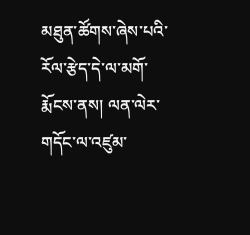མཐུན་ཚོགས་ཞེས་པའི་རོལ་རྩེད་དེ་ལ་མགོ་རྨོངས་ནས། ལན་ལེར་གདོང་ལ་འཛུམ་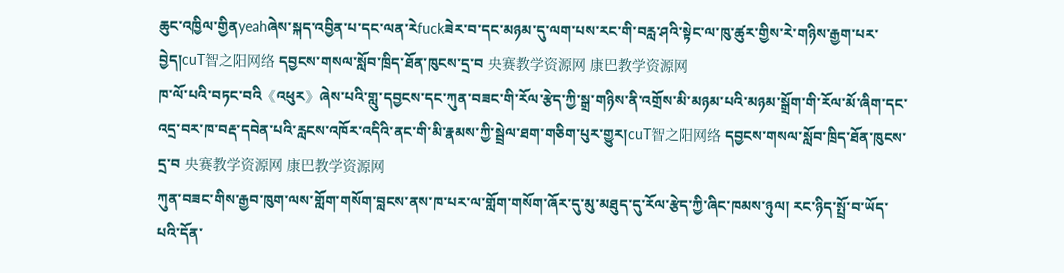ཆུང་འཁྱིལ་གྱིནyeahཞེས་སྐད་འབྱིན་པ་དང་ལན་རེfuckཟེར་བ་དང་མཉམ་དུ་ལག་པས་རང་གི་བརླ་ཤའི་སྟེང་ལ་ཁུ་ཚུར་གྱིས་རེ་གཉིས་རྒྱག་པར་བྱེད།cuT智之阳网络 དབྱངས་གསལ་སློབ་ཁྲིད་ཐོན་ཁུངས་དྲ་བ 央赛教学资源网 康巴教学资源网
ཁ་ལོ་པའི་བཏང་བའི《འཕུར》ཞེས་པའི་གླུ་དབྱངས་དང་ཀུན་བཟང་གི་རོལ་རྩེད་ཀྱི་སྒྲ་གཉིས་ནི་འགྲོས་མི་མཉམ་པའི་མཉམ་སྒྲོག་གི་རོལ་མོ་ཞིག་དང་འདྲ་བར་ཁ་བརྡ་དབེན་པའི་རླངས་འཁོར་འདིའི་ནང་གི་མི་རྣམས་ཀྱི་སྦྲེལ་ཐག་གཅིག་པུར་གྱུར།cuT智之阳网络 དབྱངས་གསལ་སློབ་ཁྲིད་ཐོན་ཁུངས་དྲ་བ 央赛教学资源网 康巴教学资源网
ཀུན་བཟང་གིས་རྒྱབ་ཁུག་ལས་གློག་གསོག་བླངས་ནས་ཁ་པར་ལ་གློག་གསོག་ཞོར་དུ་མུ་མཐུད་དུ་རོལ་རྩེད་ཀྱི་ཞིང་ཁམས་ཉུལ། རང་ཉིད་སྤྲོ་བ་ཡོད་པའི་དོན་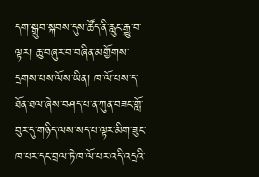དག་སྒྲུབ་སྐབས་དུས་ཚོད་ནི་རླུང་རྒྱུ་བ་ལྟར། ཆུ་བཞུར་བ་བཞིན་མགྱོགས་དྲགས་པས་ལོས་ཡིན། ཁ་ལོ་པས་ད་ཐོན་ཐལ་ཞེས་བཤད་པ་ན་ཀུན་བཟང་གློ་བུར་དུ་གཉིད་ལས་སད་པ་ལྟར་མིག་ཟུང་ཁ་པར་དང་བྲལ་ཏེ་ཁ་ལོ་པར་འདི་འདྲའི་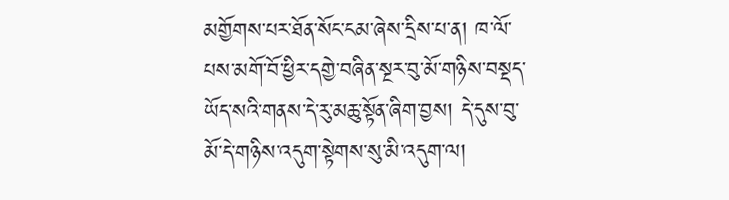མགྱོགས་པར་ཐོན་སོང་ངམ་ཞེས་དྲིས་པ་ན། ཁ་ལོ་པས་མགོ་བོ་ཕྱིར་དགྱེ་བཞིན་སྔར་བུ་མོ་གཉིས་བསྡད་ཡོད་སའི་གནས་དེ་རུ་མཆུ་སྟོན་ཞིག་བྱས། དེ་དུས་བུ་མོ་དེ་གཉིས་འདུག་སྟེགས་སུ་མི་འདུག་ལ།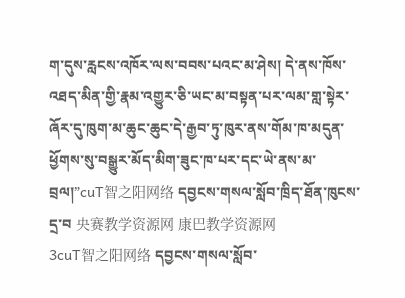ག་དུས་རླངས་འཁོར་ལས་བབས་པའང་མ་ཤེས། དེ་ནས་ཁོས་འཐད་མིན་གྱི་རྣམ་འགྱུར་ཅི་ཡང་མ་བསྟན་པར་ལམ་གླ་སྟེར་ཞོར་དུ་ཁུག་མ་ཆུང་ཆུང་དེ་རྒྱབ་ཏུ་ཁུར་ནས་གོམ་ཁ་མདུན་ཕྱོགས་སུ་བསྒྱུར་མོད་མིག་ཟུང་ཁ་པར་དང་ཡེ་ནས་མ་བྲལ།”cuT智之阳网络 དབྱངས་གསལ་སློབ་ཁྲིད་ཐོན་ཁུངས་དྲ་བ 央赛教学资源网 康巴教学资源网
3cuT智之阳网络 དབྱངས་གསལ་སློབ་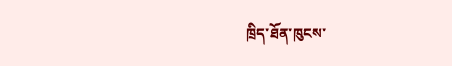ཁྲིད་ཐོན་ཁུངས་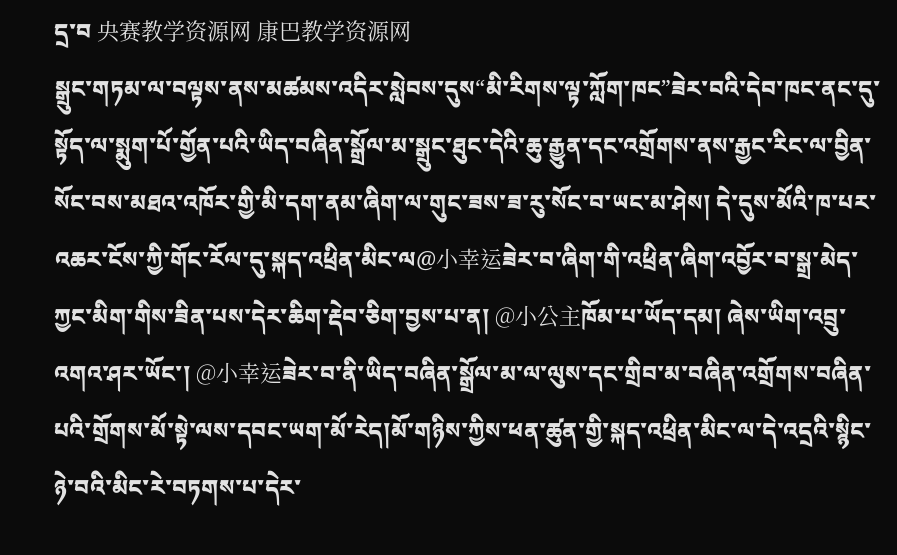དྲ་བ 央赛教学资源网 康巴教学资源网
སྒྲུང་གཏམ་ལ་བལྟས་ནས་མཚམས་འདིར་སླེབས་དུས“མི་རིགས་ལྟ་ཀློག་ཁང”ཟེར་བའི་དེབ་ཁང་ནང་དུ་སྟོད་ལ་སྨུག་པོ་གྱོན་པའི་ཡིད་བཞིན་སྒྲོལ་མ་སྒྲུང་ཐུང་དེའི་ཆུ་རྒྱུན་དང་འགྲོགས་ནས་རྒྱང་རིང་ལ་བྱིན་སོང་བས་མཐའ་འཁོར་གྱི་མི་དག་ནམ་ཞིག་ལ་གུང་ཟས་ཟ་རུ་སོང་བ་ཡང་མ་ཤེས། དེ་དུས་མོའི་ཁ་པར་འཆར་ངོས་ཀྱི་གོང་རོལ་དུ་སྐད་འཕྲིན་མིང་ལ@小幸运ཟེར་བ་ཞིག་གི་འཕྲིན་ཞིག་འབྱོར་བ་སྒྲ་མེད་ཀྱང་མིག་གིས་ཟིན་པས་དེར་ཆིག་རྡེབ་ཅིག་བྱས་པ་ན། @小公主ཁོམ་པ་ཡོད་དམ། ཞེས་ཡིག་འབྲུ་འགའ་ཤར་ཡོང་། @小幸运ཟེར་བ་ནི་ཡིད་བཞིན་སྒྲོལ་མ་ལ་ལུས་དང་གྲིབ་མ་བཞིན་འགྲོགས་བཞིན་པའི་གྲོགས་མོ་སྟེ་ལས་དབང་ཡག་མོ་རེད།མོ་གཉིས་ཀྱིས་ཕན་ཚུན་གྱི་སྐད་འཕྲིན་མིང་ལ་དེ་འདྲའི་སྙིང་ཉེ་བའི་མིང་རེ་བཏགས་པ་དེར་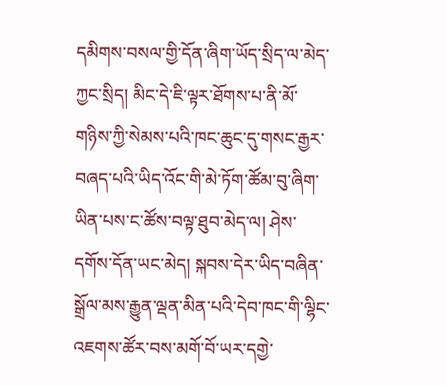དམིགས་བསལ་གྱི་དོན་ཞིག་ཡོད་སྲིད་ལ་མེད་ཀྱང་སྲིད། མིང་དེ་ཇི་ལྟར་ཐོགས་པ་ནི་མོ་གཉིས་ཀྱི་སེམས་པའི་ཁང་ཆུང་དུ་གསང་རྒྱར་བཞད་པའི་ཡིད་འོང་གི་མེ་ཏོག་ཚོམ་བུ་ཞིག་ཡིན་པས་ང་ཚོས་བལྟ་ཐུབ་མེད་ལ། ཤེས་དགོས་དོན་ཡང་མེད། སྐབས་དེར་ཡིད་བཞིན་སྒྲོལ་མས་རྒྱུན་ལྡན་མིན་པའི་དེབ་ཁང་གི་ལྷིང་འཇགས་ཚོར་བས་མགོ་བོ་ཡར་དགྱེ་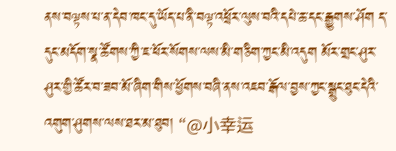ནས་བལྟས་པ་ན་དེབ་ཁང་དུ་ཡོད་པ་ནི་བལྟ་འཕྲོར་ལུས་བའི་དཔེ་ཆ་དང་རྒྱུགས་ཤོག ད་དུང་མདོག་སྣ་ཚོགས་ཀྱི་ཇ་ཕོར་སོགས་ལས་མི་གཅིག་ཀྱང་མི་འདུག མོར་གྲང་ཤུར་ཤུར་གྱི་ཚོར་བ་ཟབ་མོ་ཞིག་གིས་ཕྱོགས་བཞི་ནས་འཇབ་རྒོལ་བྱས་ཀྱང་སྒྲུང་ཐུང་དེའི་འགུག་ཤུགས་ལས་ཐར་མ་ཐུབ། “@小幸运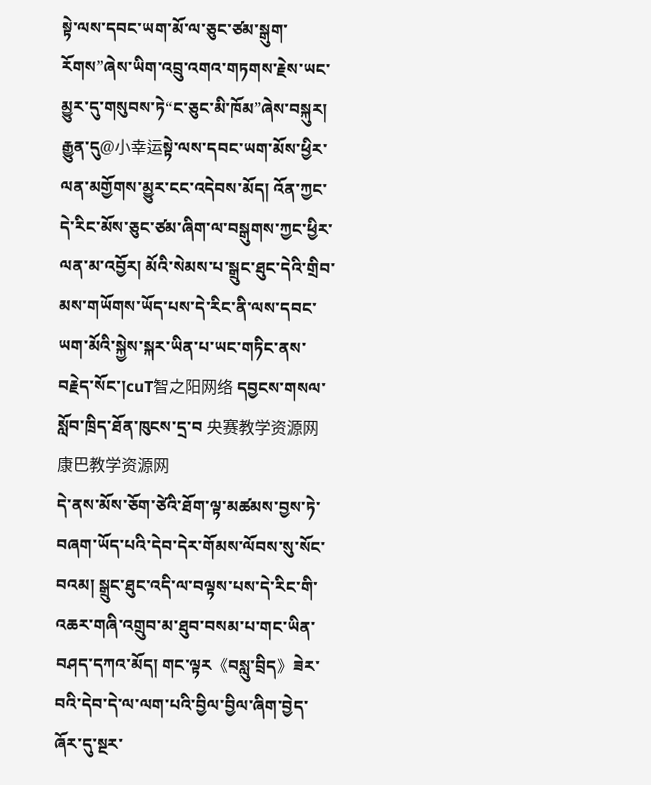སྟེ་ལས་དབང་ཡག་མོ་ལ་ཅུང་ཙམ་སྒུག་རོགས”ཞེས་ཡིག་འབྲུ་འགའ་གཏགས་རྗེས་ཡང་མྱུར་དུ་གསུབས་ཏེ“ང་ཅུང་མི་ཁོམ”ཞེས་བསྐུར། རྒྱུན་དུ@小幸运སྟེ་ལས་དབང་ཡག་མོས་ཕྱིར་ལན་མགྱོགས་མྱུར་ངང་འདེབས་མོད། འོན་ཀྱང་དེ་རིང་མོས་ཅུང་ཙམ་ཞིག་ལ་བསྒུགས་ཀྱང་ཕྱིར་ལན་མ་འབྱོར། མོའི་སེམས་པ་སྒྲུང་ཐུང་དེའི་གྲིབ་མས་གཡོགས་ཡོད་པས་དེ་རིང་ནི་ལས་དབང་ཡག་མོའི་སྐྱེས་སྐར་ཡིན་པ་ཡང་གཏིང་ནས་བརྗེད་སོང་།cuT智之阳网络 དབྱངས་གསལ་སློབ་ཁྲིད་ཐོན་ཁུངས་དྲ་བ 央赛教学资源网 康巴教学资源网
དེ་ནས་མོས་ཅོག་ཙེའི་ཐོག་ལྟ་མཚམས་བྱས་ཏེ་བཞག་ཡོད་པའི་དེབ་དེར་གོམས་ལོབས་སུ་སོང་བའམ། སྒྲུང་ཐུང་འདི་ལ་བལྟས་པས་དེ་རིང་གི་འཆར་གཞི་འགྲུབ་མ་ཐུབ་བསམ་པ་གང་ཡིན་བཤད་དཀའ་མོད། གང་ལྟར《བསླུ་བྲིད》ཟེར་བའི་དེབ་དེ་ལ་ལག་པའི་བྱིལ་བྱིལ་ཞིག་བྱེད་ཞོར་དུ་སྔར་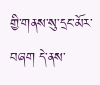གྱི་གནས་སུ་དྲང་མོར་བཞག དེ་ནས་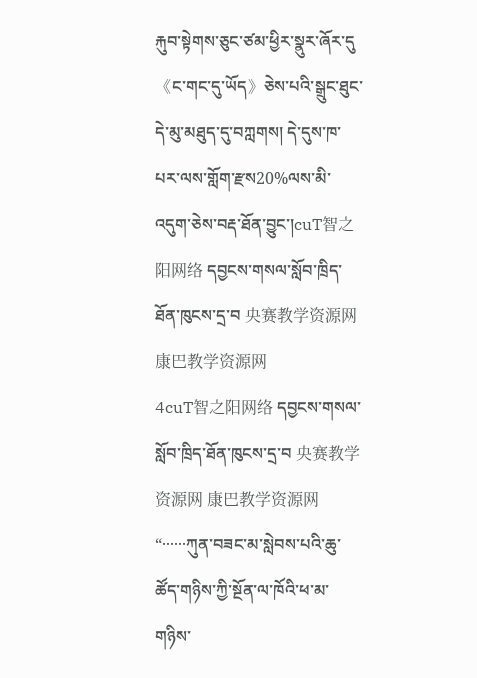རྐུབ་སྟེགས་ཅུང་ཙམ་ཕྱིར་སྣུར་ཞོར་དུ《ང་གང་དུ་ཡོད》ཅེས་པའི་སྒྲུང་ཐུང་དེ་མུ་མཐུད་དུ་བཀླགས། དེ་དུས་ཁ་པར་ལས་གློག་རྫས20%ལས་མི་འདུག་ཅེས་བརྡ་ཐོན་བྱུང་།cuT智之阳网络 དབྱངས་གསལ་སློབ་ཁྲིད་ཐོན་ཁུངས་དྲ་བ 央赛教学资源网 康巴教学资源网
4cuT智之阳网络 དབྱངས་གསལ་སློབ་ཁྲིད་ཐོན་ཁུངས་དྲ་བ 央赛教学资源网 康巴教学资源网
“······ཀུན་བཟང་མ་སླེབས་པའི་ཆུ་ཚོད་གཉིས་ཀྱི་སྔོན་ལ་ཁོའི་ཕ་མ་གཉིས་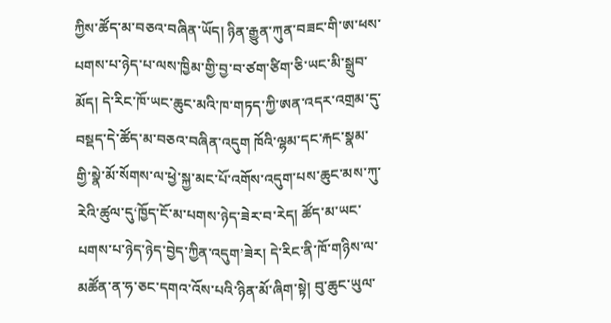ཀྱིས་ཚོད་མ་བཅའ་བཞིན་ཡོད། ཉིན་རྒྱུན་ཀུན་བཟང་གི་ཨ་ཕས་པགས་པ་ཉེད་པ་ལས་ཁྱིམ་གྱི་བྱ་བ་ཙག་ཙིག་ཅི་ཡང་མི་སྒྲུབ་མོད། དེ་རིང་ཁོ་ཡང་ཆུང་མའི་ཁ་གཏད་ཀྱི་ཨན་འདར་འགྲམ་དུ་བསྡད་དེ་ཚོད་མ་བཅའ་བཞིན་འདུག ཁོའི་ལྷམ་དང་རྐང་སྣམ་གྱི་སྣེ་མོ་སོགས་ལ་ཕྱེ་སྐྱ་མང་པོ་འགོས་འདུག་པས་ཆུང་མས་ཀུ་རེའི་ཚུལ་དུ‘ཁྱོད་ངོ་མ་པགས་ཉེད་ཟེར་བ་རེད། ཚོད་མ་ཡང་པགས་པ་ཉེད་ཉེད་བྱེད་ཀྱིན་འདུག’ཟེར། དེ་རིང་ནི་ཁོ་གཉིས་ལ་མཚོན་ན་ཧ་ཅང་དགའ་འོས་པའི་ཉིན་མོ་ཞིག་སྟེ། བུ་ཆུང་ཡུལ་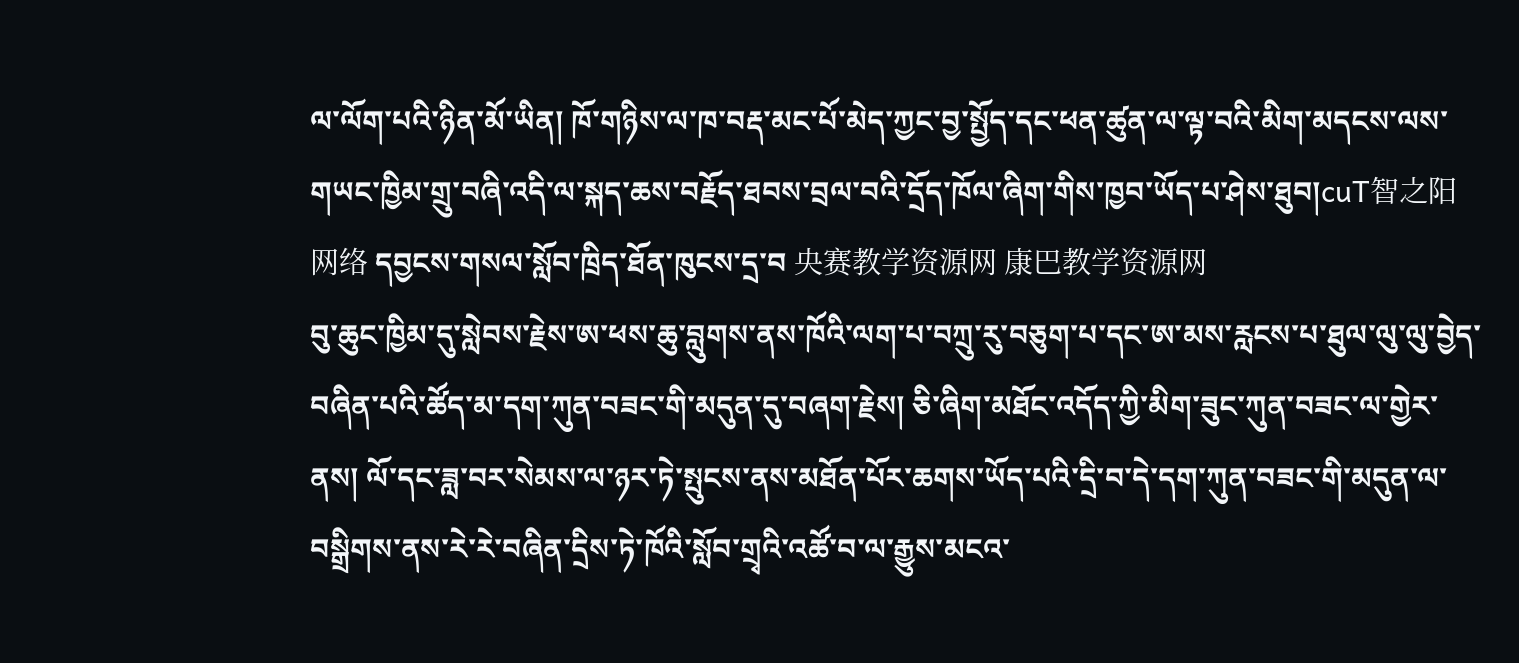ལ་ལོག་པའི་ཉིན་མོ་ཡིན། ཁོ་གཉིས་ལ་ཁ་བརྡ་མང་པོ་མེད་ཀྱང་བྱ་སྤྱོད་དང་ཕན་ཚུན་ལ་ལྟ་བའི་མིག་མདངས་ལས་གཡང་ཁྱིམ་གྲུ་བཞི་འདི་ལ་སྐད་ཆས་བརྗོད་ཐབས་བྲལ་བའི་དྲོད་ཁོལ་ཞིག་གིས་ཁྱབ་ཡོད་པ་ཤེས་ཐུབ།cuT智之阳网络 དབྱངས་གསལ་སློབ་ཁྲིད་ཐོན་ཁུངས་དྲ་བ 央赛教学资源网 康巴教学资源网
བུ་ཆུང་ཁྱིམ་དུ་སླེབས་རྗེས་ཨ་ཕས་ཆུ་བླུགས་ནས་ཁོའི་ལག་པ་བཀྲུ་རུ་བཅུག་པ་དང་ཨ་མས་རླངས་པ་ཐུལ་ལུ་ལུ་བྱེད་བཞིན་པའི་ཚོད་མ་དག་ཀུན་བཟང་གི་མདུན་དུ་བཞག་རྗེས། ཅི་ཞིག་མཐོང་འདོད་ཀྱི་མིག་ཟུང་ཀུན་བཟང་ལ་གྱེར་ནས། ལོ་དང་ཟླ་བར་སེམས་ལ་ཉར་ཏེ་སྤུངས་ནས་མཐོན་པོར་ཆགས་ཡོད་པའི་དྲི་བ་དེ་དག་ཀུན་བཟང་གི་མདུན་ལ་བསྒྲིགས་ནས་རེ་རེ་བཞིན་དྲིས་ཏེ་ཁོའི་སློབ་གྲྭའི་འཚོ་བ་ལ་རྒྱུས་མངའ་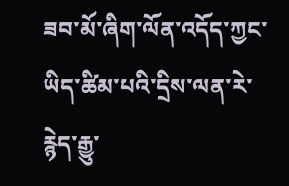ཟབ་མོ་ཞིག་ལོན་འདོད་ཀྱང་ཡིད་ཚིམ་པའི་དྲིས་ལན་རེ་རྙེད་རྒྱུ་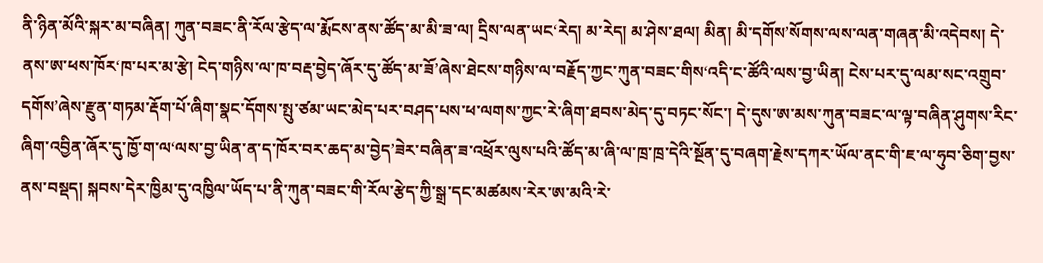ནི་ཉིན་མོའི་སྐར་མ་བཞིན། ཀུན་བཟང་ནི་རོལ་རྩེད་ལ་རྨོངས་ནས་ཚོད་མ་མི་ཟ་ལ། དྲིས་ལན་ཡང‘རེད། མ་རེད། མ་ཤེས་ཐལ། མིན། མི་དགོས’སོགས་ལས་ལན་གཞན་མི་འདེབས། དེ་ནས་ཨ་ཕས་ཁོར‘ཁ་པར་མ་རྩེ། ངེད་གཉིས་ལ་ཁ་བརྡ་བྱེད་ཞོར་དུ་ཚོད་མ་ཟོ’ཞེས་ཐེངས་གཉིས་ལ་བརྗོད་ཀྱང་ཀུན་བཟང་གིས‘འདི་ང་ཚོའི་ལས་བྱ་ཡིན། ངེས་པར་དུ་ལམ་སང་འགྲུབ་དགོས’ཞེས་རྫུན་གཏམ་རྡོག་པོ་ཞིག་སྣང་དོགས་སྤུ་ཙམ་ཡང་མེད་པར་བཤད་པས་ཕ་ལགས་ཀྱང་རེ་ཞིག་ཐབས་མེད་དུ་བཏང་སོང་། དེ་དུས་ཨ་མས་ཀུན་བཟང་ལ་ལྟ་བཞིན་ཤུགས་རིང་ཞིག་འབྱིན་ཞོར་དུ་ཁྱོ་ག་ལ‘ལས་བྱ་ཡིན་ན་ད་ཁོར་བར་ཆད་མ་བྱེད’ཟེར་བཞིན་ཟ་འཕྲོར་ལུས་པའི་ཚོད་མ་ཞི་ལ་ཁྲ་ཁྲ་དེའི་སྔོན་དུ་བཞག་རྗེས་དཀར་ཡོལ་ནང་གི་ཇ་ལ་ཧུབ་ཅིག་བྱས་ནས་བསྡད། སྐབས་དེར་ཁྱིམ་དུ་འཁྱིལ་ཡོད་པ་ནི་ཀུན་བཟང་གི་རོལ་རྩེད་ཀྱི་སྒྲ་དང་མཚམས་རེར་ཨ་མའི་རེ་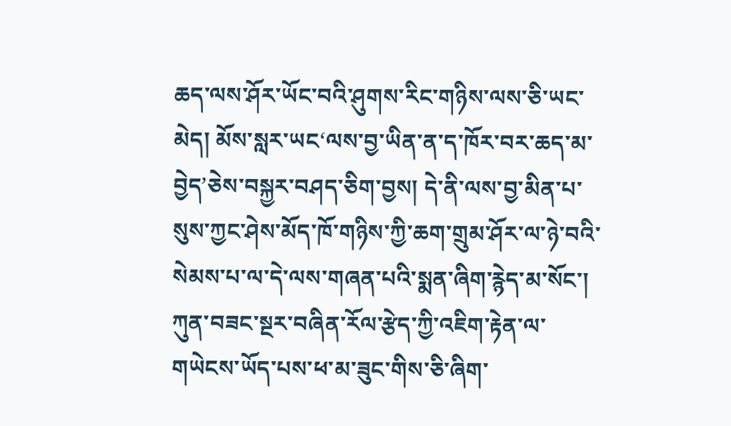ཆད་ལས་ཤོར་ཡོང་བའི་ཤུགས་རིང་གཉིས་ལས་ཅི་ཡང་མེད། མོས་སླར་ཡང‘ལས་བྱ་ཡིན་ན་ད་ཁོར་བར་ཆད་མ་བྱེད’ཅེས་བསྐྱར་བཤད་ཅིག་བྱས། དེ་ནི་ལས་བྱ་མིན་པ་སུས་ཀྱང་ཤེས་མོད་ཁོ་གཉིས་ཀྱི་ཆག་གྲུམ་ཤོར་ལ་ཉེ་བའི་སེམས་པ་ལ་དེ་ལས་གཞན་པའི་སྨན་ཞིག་རྙེད་མ་སོང་། ཀུན་བཟང་སྔར་བཞིན་རོལ་རྩེད་ཀྱི་འཇིག་རྟེན་ལ་གཡེངས་ཡོད་པས་ཕ་མ་ཟུང་གིས་ཅི་ཞིག་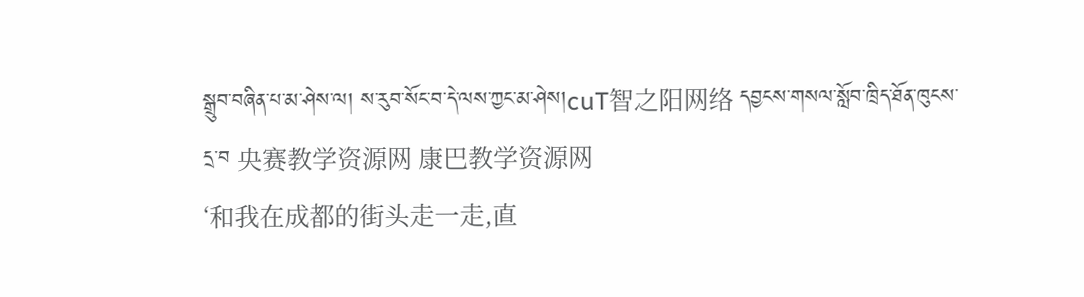སྒྲུབ་བཞིན་པ་མ་ཤེས་ལ། ས་རུབ་སོང་བ་དེ་ལས་ཀྱང་མ་ཤེས།cuT智之阳网络 དབྱངས་གསལ་སློབ་ཁྲིད་ཐོན་ཁུངས་དྲ་བ 央赛教学资源网 康巴教学资源网
‘和我在成都的街头走一走,直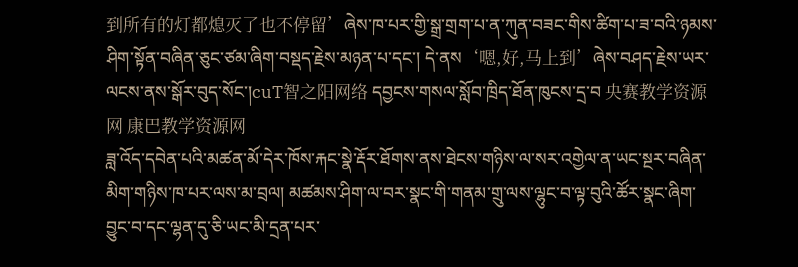到所有的灯都熄灭了也不停留’ཞེས་ཁ་པར་གྱི་སྒྲ་གྲག་པ་ན་ཀུན་བཟང་གིས་ཚིག་པ་ཟ་བའི་ཉམས་ཤིག་སྟོན་བཞིན་ཅུང་ཙམ་ཞིག་བསྡད་རྗེས་མཉན་པ་དང་། དེ་ནས‘嗯,好,马上到’ཞེས་བཤད་རྗེས་ཡར་ལངས་ནས་སྒོར་བུད་སོང་།cuT智之阳网络 དབྱངས་གསལ་སློབ་ཁྲིད་ཐོན་ཁུངས་དྲ་བ 央赛教学资源网 康巴教学资源网
ཟླ་འོད་དབེན་པའི་མཚན་མོ་དེར་ཁོས་རྐང་སྣེ་རྡོར་ཐོགས་ནས་ཐེངས་གཉིས་ལ་སར་འགྱེལ་ན་ཡང་སྔར་བཞིན་མིག་གཉིས་ཁ་པར་ལས་མ་བྲལ། མཚམས་ཤིག་ལ་བར་སྣང་གི་གནམ་གྲུ་ལས་ལྷུང་བ་ལྟ་བུའི་ཚོར་སྣང་ཞིག་བྱུང་བ་དང་ལྷན་དུ་ཅི་ཡང་མི་དྲན་པར་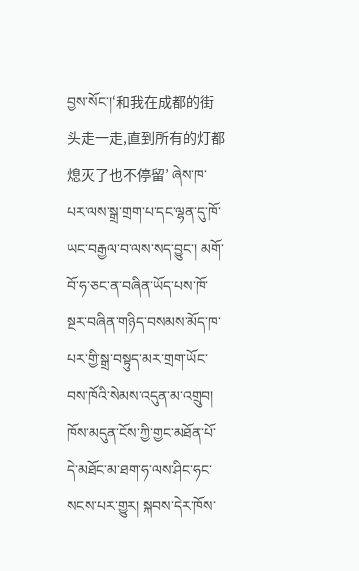བྱས་སོང་།‘和我在成都的街头走一走,直到所有的灯都熄灭了也不停留’ ཞེས་ཁ་པར་ལས་སྒྲ་གྲག་པ་དང་ལྷན་དུ་ཁོ་ཡང་བརྒྱལ་བ་ལས་སད་བྱུང་། མགོ་བོ་ཧ་ཅང་ན་བཞིན་ཡོད་པས་ཁོ་སྔར་བཞིན་གཉིད་བསམས་མོད་ཁ་པར་གྱི་སྒྲ་བསྟུད་མར་གྲག་ཡོང་བས་ཁོའི་སེམས་འདུན་མ་འགྲུབ། ཁོས་མདུན་ངོས་ཀྱི་གྱང་མཐོན་པོ་དེ་མཐོང་མ་ཐག་ཧ་ལས་ཤིང་ཧང་སངས་པར་གྱུར། སྐབས་དེར་ཁོས་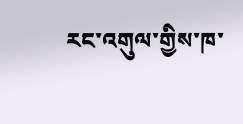རང་འགུལ་གྱིས་ཁ་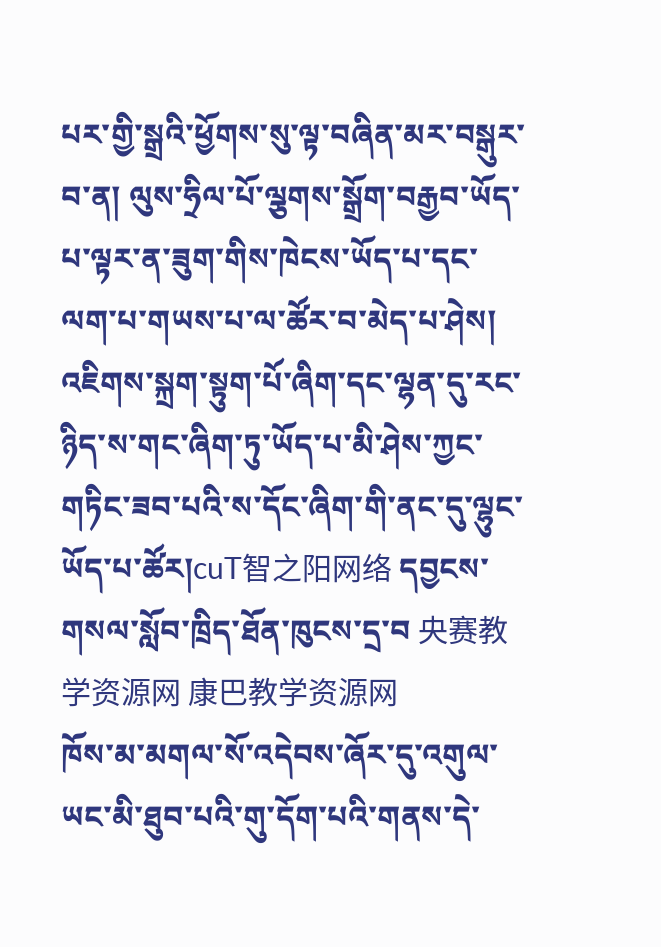པར་གྱི་སྒྲའི་ཕྱོགས་སུ་ལྟ་བཞིན་མར་བསྒུར་བ་ན། ལུས་ཧྲིལ་པོ་ལྕགས་སྒྲོག་བརྒྱབ་ཡོད་པ་ལྟར་ན་ཟུག་གིས་ཁེངས་ཡོད་པ་དང་ལག་པ་གཡས་པ་ལ་ཚོར་བ་མེད་པ་ཤེས། འཇིགས་སྐྲག་སྟུག་པོ་ཞིག་དང་ལྷན་དུ་རང་ཉིད་ས་གང་ཞིག་ཏུ་ཡོད་པ་མི་ཤེས་ཀྱང་གཏིང་ཟབ་པའི་ས་དོང་ཞིག་གི་ནང་དུ་ལྷུང་ཡོད་པ་ཚོར།cuT智之阳网络 དབྱངས་གསལ་སློབ་ཁྲིད་ཐོན་ཁུངས་དྲ་བ 央赛教学资源网 康巴教学资源网
ཁོས་མ་མགལ་སོ་འདེབས་ཞོར་དུ་འགུལ་ཡང་མི་ཐུབ་པའི་གུ་དོག་པའི་གནས་དེ་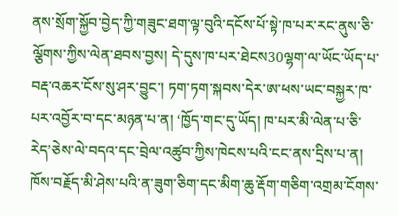ནས་སྲོག་སྐྱོབ་བྱེད་ཀྱི་གཟུང་ཐག་ལྟ་བུའི་དངོས་པོ་སྟེ་ཁ་པར་རང་ནུས་ཅི་ལྕོགས་ཀྱིས་ལེན་ཐབས་བྱས། དེ་དུས་ཁ་པར་ཐེངས30ལྷག་ལ་ཡོང་ཡོད་པ་བརྡ་འཆར་ངོས་སུ་ཤར་བྱུང་། ཏག་ཏག་སྐབས་དེར་ཨ་ཕས་ཡང་བསྐྱར་ཁ་པར་འབྱོར་བ་དང་མཉན་པ་ན། ‘ཁྱོད་གང་དུ་ཡོད། ཁ་པར་མི་ལེན་པ་ཅི་རེད’ཅེས་ལེ་བདའ་དང་བྲེལ་འཚུབ་ཀྱིས་ཁེངས་པའི་ངང་ནས་དྲིས་པ་ན། ཁོས་བརྗོད་མི་ཤེས་པའི་ན་ཟུག་ཅིག་དང་མིག་ཆུ་རྡོག་གཅིག་འགྲམ་ངོགས་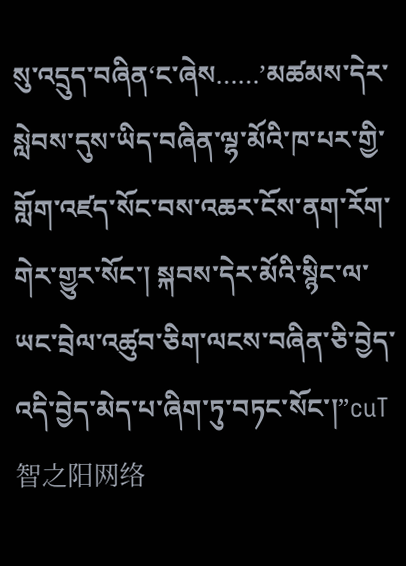སུ་འདྲུད་བཞིན‘ང་ཞེས……’མཚམས་དེར་སླེབས་དུས་ཡིད་བཞིན་ལྷ་མོའི་ཁ་པར་གྱི་གློག་འཛད་སོང་བས་འཆར་ངོས་ནག་རོག་གེར་གྱུར་སོང་། སྐབས་དེར་མོའི་སྙིང་ལ་ཡང་བྲེལ་འཚུབ་ཅིག་ལངས་བཞིན་ཅི་བྱེད་འདི་བྱེད་མེད་པ་ཞིག་ཏུ་བཏང་སོང་།”cuT智之阳网络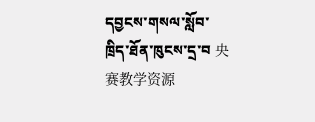དབྱངས་གསལ་སློབ་ཁྲིད་ཐོན་ཁུངས་དྲ་བ 央赛教学资源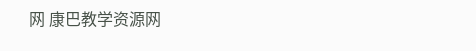网 康巴教学资源网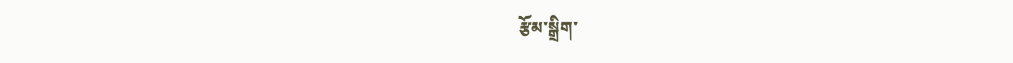རྩོམ་སྒྲིག་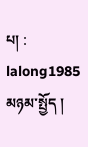པ། : lalong1985
མཉམ་སྤྱོད །